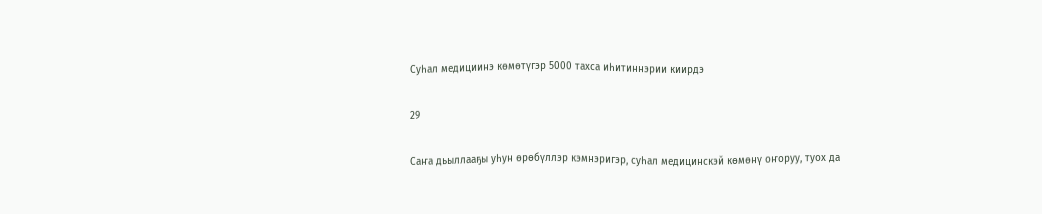Суһал медициинэ көмөтүгэр 5000 тахса иһитиннэрии киирдэ

29

Саҥа дьыллааҕы уһун өрөбүллэр кэмнэригэр, суһал медицинскэй көмөнү оҥоруу, туох да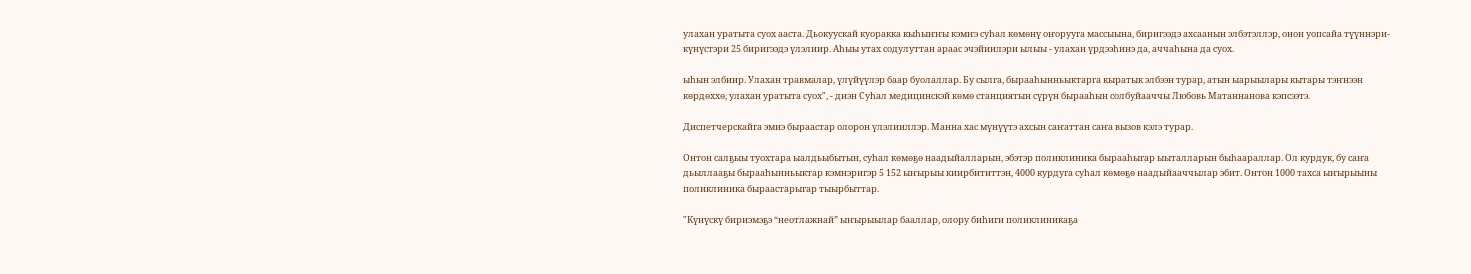улахан уратыта суох ааста. Дьокуускай куоракка кыһыҥҥы кэмҥэ суһал көмөнү оҥорууга массыына, биригээдэ ахсаанын элбэтэллэр, онон уопсайа түүннэри-күнүстэри 25 биригээдэ үлэлиир. Аһыы утах содулуттан араас эчэйиилэри ылыы - улахан үрдээһинэ да, аччаһына да суох.

ыһын элбиир. Улахан травмалар, үлүйүүлэр баар буолаллар. Бу сылга, бырааһынньыктарга кыратык элбээн турар, атын ыарыылары кытары тэҥнээн көрдөххө, улахан уратыта суох", - диэн Суһал медицинскэй көмө станциятын сүрүн бырааһын солбуйааччы Любовь Матаннанова кэпсээтэ.

Диспетчерскайга эмиэ быраастар олорон үлэлииллэр. Манна хас мүнүүтэ ахсын саҥаттан саҥа вызов кэлэ турар.

Онтон салҕыы туохтара ыалдьыбытын, суһал көмөҕө наадыйалларын, эбэтэр поликлиника бырааһыгар ыыталларын быһаараллар. Ол курдук, бу саҥа дьыллааҕы бырааһынньыктар кэмнэригэр 5 152 ыҥырыы киирбититтэн, 4000 курдуга суһал көмөҕө наадыйааччылар эбит. Онтон 1000 тахса ыҥырыыны  поликлиника быраастарыгар тыырбыттар.

"Күнүскү бириэмэҕэ “неотлажнай” ыҥырыылар бааллар, олору биһиги поликлиникаҕа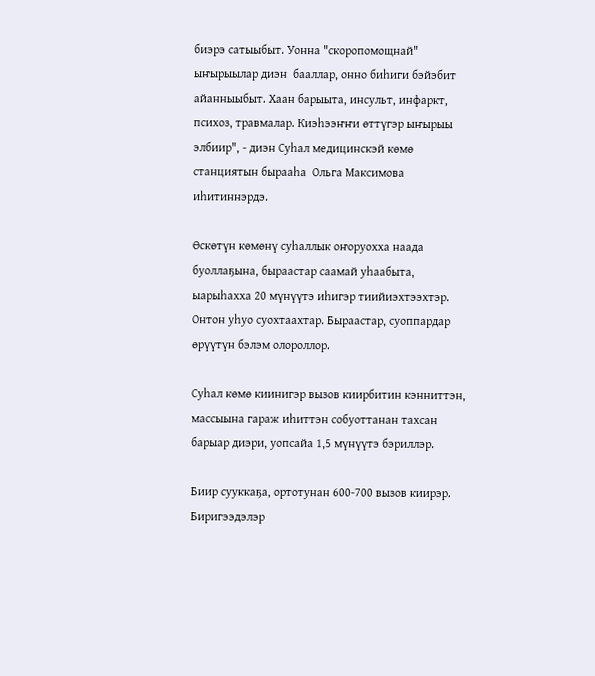биэрэ сатыыбыт. Уонна "скоропомощнай" ыҥырыылар диэн  бааллар, онно биһиги бэйэбит айанныыбыт. Хаан барыыта, инсульт, инфаркт, психоз, травмалар. Киэһээҥҥи өттүгэр ыҥырыы элбиир", - диэн Суһал медицинскэй көмө станциятын бырааһа  Ольга Максимова иһитиннэрдэ.

Өскөтүн көмөнү суһаллык оҥоруохха наада буоллаҕына, быраастар саамай уһаабыта, ыарыһахха 20 мүнүүтэ иһигэр тиийиэхтээхтэр. Онтон уһуо суохтаахтар. Быраастар, суоппардар өрүүтүн бэлэм олороллор.

Суһал көмө киинигэр вызов киирбитин кэнниттэн, массыына гараж иһиттэн собуоттанан тахсан барыар диэри, уопсайа 1,5 мүнүүтэ бэриллэр.

Биир сууккаҕа, ортотунан 600-700 вызов киирэр. Биригээдэлэр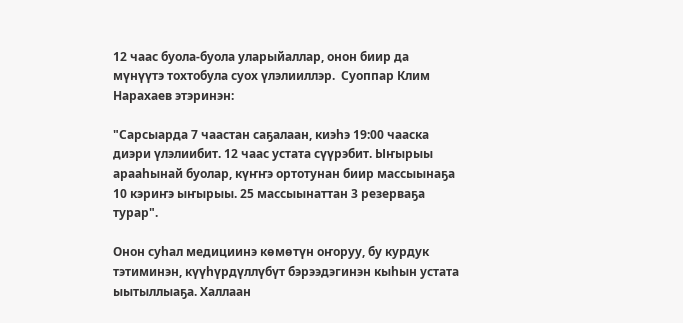12 чаас буола-буола уларыйаллар, онон биир да мүнүүтэ тохтобула суох үлэлииллэр.  Суоппар Клим Нарахаев этэринэн:

"Сарсыарда 7 чаастан саҕалаан, киэһэ 19:00 чааска диэри үлэлиибит. 12 чаас устата сүүрэбит. Ыҥырыы арааһынай буолар, күҥҥэ ортотунан биир массыынаҕа 10 кэриҥэ ыҥырыы. 25 массыынаттан 3 резерваҕа турар".

Онон суһал медициинэ көмөтүн оҥоруу, бу курдук тэтиминэн, күүһүрдүллүбүт бэрээдэгинэн кыһын устата ыытыллыаҕа. Халлаан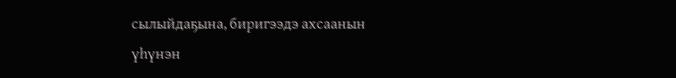сылыйдаҕына, биригээдэ ахсаанын үһүнэн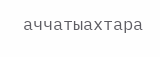аччатыахтара